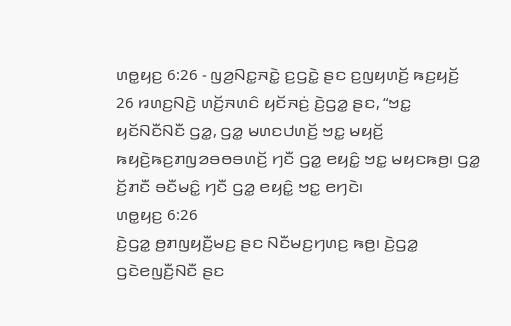ꤛꤥ꤭ꤟꤢ꤬ 6:26 - ꤜꤤ꤬ꤡꤢ꤭ꤏꤢꤧ꤭ ꤢ꤬ꤞꤢꤧ꤭ ꤔꤢ ꤢ꤬ꤜꤟꤛꤢꤩ꤬ ꤒꤢ꤬ꤟꤢꤩ꤬
26 ꤙꤛꤢ꤬ꤡꤢꤧ꤬ ꤛꤢꤩ꤬ꤏꤛꤢꤨ ꤟꤢꤩꤏꤢꤦ꤬ ꤢꤧ꤬ꤞꤤ꤭ ꤔꤢ, “ꤠꤢ꤭ ꤟꤢꤩꤡꤢꤪꤡꤢꤪ ꤞꤤ꤭, ꤞꤤ꤭ ꤗꤛꤢꤓꤛꤢꤩ꤬ ꤠꤢ꤭ ꤗꤟꤢꤩ꤬ ꤒꤟꤢꤧ꤬ꤒꤢ꤬ꤊꤜꤤꤋꤥꤋꤛꤢꤩ꤬ ꤚꤢꤪ ꤞꤤ꤭ ꤕꤟꤢꤨ꤭ ꤠꤢ꤭ ꤗꤟꤢꤒꤥ꤬꤯ ꤞꤤ꤭ ꤢꤩ꤬ꤊꤢꤪ ꤋꤢꤪꤗꤢꤨ꤭ ꤚꤢꤪ ꤞꤤ꤭ ꤕꤟꤢꤨ꤭ ꤠꤢ꤭ ꤕꤚꤢꤧ꤯
ꤛꤥ꤭ꤟꤢ꤬ 6:26
ꤢꤧ꤬ꤞꤤ꤭ ꤥ꤬ꤊꤜꤟꤢꤪ꤬ꤗꤢ꤬ ꤔꤢ ꤡꤢꤪꤗꤢ꤬ꤚꤛꤢ꤬ ꤒꤥ꤬꤯ ꤢꤧ꤬ꤞꤤ꤭ ꤞꤢꤧꤕꤜꤢꤪ꤬ꤡꤢꤪ ꤔꤢ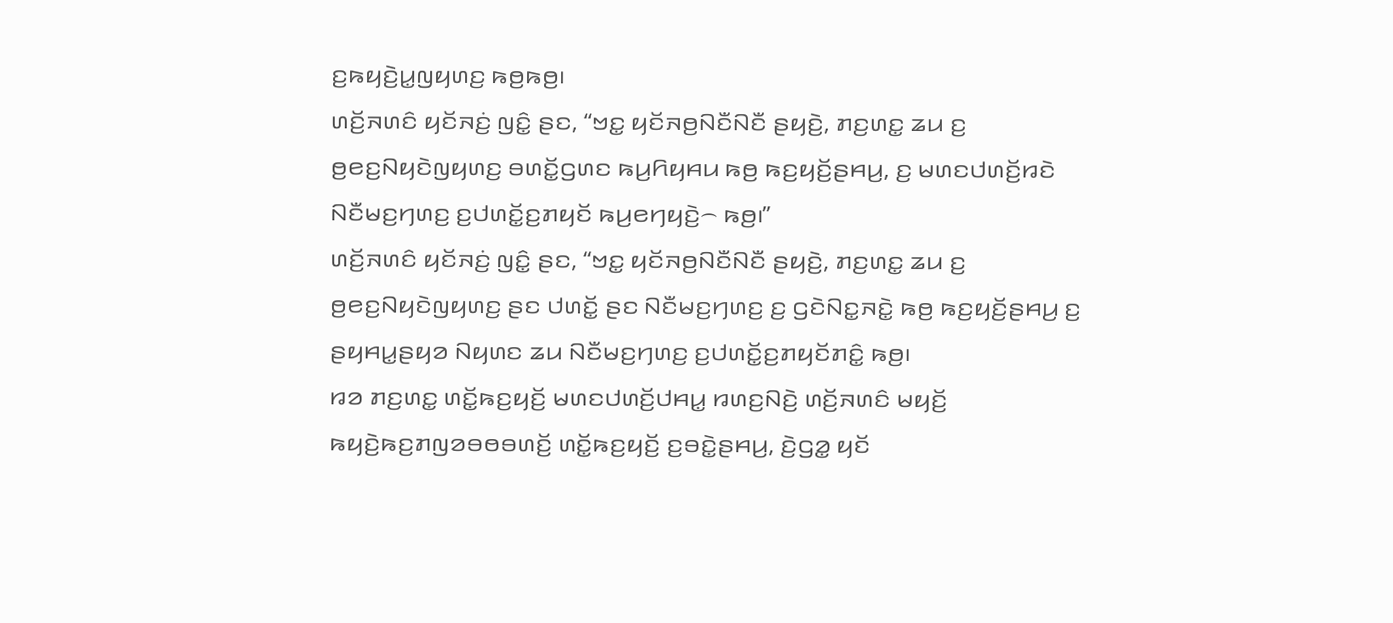ꤢ꤬ꤒꤟꤢꤧ꤬ꤣ꤭ꤜꤟꤛꤢ꤬ ꤒꤥ꤬ꤒꤥ꤬꤯
ꤛꤢꤩ꤬ꤏꤛꤢꤨ ꤟꤢꤩꤏꤢꤦ꤬ ꤜꤢꤨ꤭ ꤔꤢ, “ꤠꤢ꤭ ꤟꤢꤩꤏꤥ꤬ꤡꤢꤪꤡꤢꤪ ꤔꤟꤢꤧ꤬, ꤊꤢ꤬ꤛꤢ꤭ ꤘꤣ ꤢ꤬ ꤥ꤬ꤕꤢ꤬ꤡꤟꤢꤧꤜꤟꤛꤢ꤬ ꤋꤛꤢꤩ꤭ꤞꤛꤢ ꤒꤣ꤬ꤖꤟꤌꤣ ꤒꤥ꤬ ꤒꤢ꤬ꤟꤢꤩ꤬ꤔꤌꤣ꤬, ꤢ꤬ ꤗꤛꤢꤓꤛꤢꤩ꤬ꤙꤢꤧ ꤡꤢꤪꤗꤢ꤬ꤚꤛꤢ꤬ ꤢ꤬ꤓꤛꤢꤩ꤭ꤢ꤬ꤊꤟꤢꤩ ꤒꤣ꤬ꤕꤚꤟꤢꤧ꤬꤮ ꤒꤥ꤬꤯”
ꤛꤢꤩ꤬ꤏꤛꤢꤨ ꤟꤢꤩꤏꤢꤦ꤬ ꤜꤢꤨ꤭ ꤔꤢ, “ꤠꤢ꤭ ꤟꤢꤩꤏꤥ꤬ꤡꤢꤪꤡꤢꤪ ꤔꤟꤢꤧ꤬, ꤊꤢ꤬ꤛꤢ꤭ ꤘꤣ ꤢ꤬ ꤥ꤬ꤕꤢ꤬ꤡꤟꤢꤧꤜꤟꤛꤢ꤬ ꤔꤢ ꤓꤛꤢꤩ꤭ ꤔꤢ ꤡꤢꤪꤗꤢ꤬ꤚꤛꤢ꤬ ꤢ꤬ ꤞꤢꤧꤡꤢ꤭ꤏꤢꤧ꤭ ꤒꤥ꤬ ꤒꤢ꤬ꤟꤢꤩ꤬ꤔꤌꤣ꤬ ꤢ꤬ ꤔꤟꤌꤣ꤭ꤔꤟꤤ ꤡꤟꤛꤢ ꤘꤣ ꤡꤢꤪꤗꤢ꤬ꤚꤛꤢ꤬ ꤢ꤬ꤓꤛꤢꤩ꤭ꤢ꤬ꤊꤟꤢꤩꤊꤢꤨ꤭ ꤒꤥ꤬꤯
ꤙꤤ ꤊꤢ꤬ꤛꤢ꤭ ꤛꤢꤩ꤭ꤒꤢ꤬ꤟꤢꤩ꤬ ꤗꤛꤢꤓꤛꤢꤩ꤬ꤓꤌꤣ꤭ ꤙꤛꤢ꤬ꤡꤢꤧ꤬ ꤛꤢꤩ꤬ꤏꤛꤢꤨ ꤗꤟꤢꤩ꤬ ꤒꤟꤢꤧ꤬ꤒꤢ꤬ꤊꤜꤤꤋꤥꤋꤛꤢꤩ꤬ ꤛꤢꤩ꤭ꤒꤢ꤬ꤟꤢꤩ꤬ ꤢ꤬ꤋꤢꤧ꤭ꤔꤌꤣ꤬, ꤢꤧ꤬ꤞꤤ꤭ ꤟꤢꤩ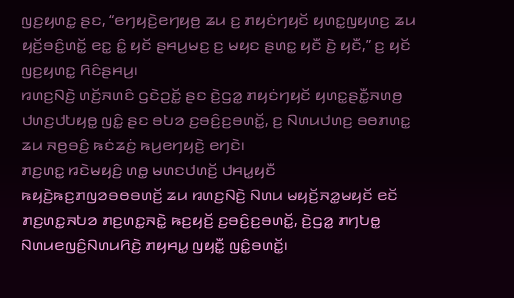ꤜꤢ꤬ꤟꤛꤢ꤭ ꤔꤢ, “ꤕꤚꤟꤢꤧ꤬ꤕꤚꤟꤥ꤬ ꤘꤣ ꤢ꤬ ꤊꤟꤢꤦꤚꤟꤢꤩ ꤟꤛꤢ꤭ꤜꤟꤛꤢ꤬ ꤘꤣ ꤟꤢꤩ꤬ꤋꤢꤨ꤬ꤛꤢꤩ꤭ ꤕꤢ꤭ ꤢꤨ꤭ ꤟꤢꤩ ꤔꤌꤣ꤬ꤗꤢ꤬ ꤢ꤬ ꤗꤟꤢ ꤔꤛꤢ꤭ ꤟꤢꤪ ꤢꤧ꤬ ꤟꤢꤪ,” ꤢ꤬ ꤟꤢꤩ ꤜꤢ꤬ꤟꤛꤢ꤭ ꤖꤢꤨꤔꤌꤣ꤬꤯
ꤙꤛꤢ꤬ꤡꤢꤧ꤬ ꤛꤢꤩ꤬ꤏꤛꤢꤨ ꤞꤢꤧꤑꤢꤩ꤭ ꤔꤢ ꤢꤧ꤬ꤞꤤ꤭ ꤊꤟꤢꤦꤚꤟꤢꤩ ꤟꤛꤢ꤭ꤔꤢꤪ꤭ꤏꤛꤥ꤬ ꤓꤛꤢ꤬ꤓꤝꤟꤥ꤭ ꤜꤢꤨ꤭ ꤔꤢ ꤋꤝꤤ ꤢ꤬ꤋꤢꤨ꤬ꤢ꤬ꤋꤛꤢꤩ꤭, ꤢ꤬ ꤡꤛꤣꤓꤛꤢ꤬ ꤋꤥꤊꤛꤢ꤭ ꤘꤣ ꤏꤥ꤬ꤋꤢꤨ꤬ ꤒꤢꤦꤘꤢꤦ꤬ ꤒꤣ꤬ꤕꤚꤟꤢꤧ꤬ ꤕꤚꤢꤧ꤯
ꤊꤢ꤬ꤛꤢ꤭ ꤙꤢꤧꤗꤟꤢꤨ꤬ ꤛꤥ꤭ ꤗꤛꤢꤓꤛꤢꤩ꤬ ꤓꤌꤣ꤭ꤟꤢꤪ ꤒꤟꤢꤧ꤬ꤒꤢ꤬ꤊꤜꤤꤋꤥꤋꤛꤢꤩ꤬ ꤘꤣ ꤙꤛꤢ꤬ꤡꤢꤧ꤬ ꤡꤛꤣ ꤗꤟꤢꤩ꤬ꤏꤤ꤭ꤗꤟꤢꤩ ꤕꤢꤩ ꤊꤢ꤬ꤛꤢ꤭ꤏꤝꤤ ꤊꤢ꤬ꤛꤢ꤭ꤏꤢꤧ꤭ ꤒꤢ꤬ꤟꤢꤩ꤬ ꤢ꤬ꤋꤢꤨ꤬ꤢ꤬ꤋꤛꤢꤩ꤭, ꤢꤧ꤬ꤞꤤ꤭ ꤊꤚꤝꤥ꤭ ꤡꤛꤣꤕꤜꤢꤨ꤬ꤡꤛꤣꤖꤢꤧ꤬ ꤊꤟꤌꤣ꤭ ꤜꤟꤢꤪ꤭ ꤜꤢꤨ꤭ꤋꤛꤢꤩ꤭꤯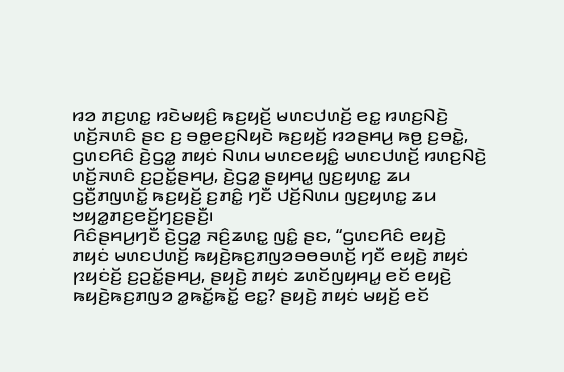ꤙꤤ ꤊꤢ꤬ꤛꤢ꤭ ꤙꤢꤧꤗꤟꤢꤨ꤬ ꤒꤢ꤬ꤟꤢꤩ꤬ ꤗꤛꤢꤓꤛꤢꤩ꤬ ꤕꤢ꤭ ꤙꤛꤢ꤬ꤡꤢꤧ꤬ ꤛꤢꤩ꤬ꤏꤛꤢꤨ ꤔꤢ ꤢ꤬ ꤋꤥ꤭ꤕꤢ꤬ꤡꤟꤢꤧ ꤒꤢ꤬ꤟꤢꤩ꤬ ꤙꤤꤔꤌꤣ꤬ ꤒꤥ꤬ ꤢ꤬ꤋꤢꤧ꤭, ꤞꤛꤢꤖꤢꤨ ꤢꤧ꤬ꤞꤤ꤭ ꤊꤟꤢꤦ ꤡꤛꤣ ꤗꤛꤢꤕꤟꤢꤨ꤭ ꤗꤛꤢꤓꤛꤢꤩ꤬ ꤙꤛꤢ꤬ꤡꤢꤧ꤬ ꤛꤢꤩ꤬ꤏꤛꤢꤨ ꤢ꤬ꤑꤢꤩ꤭ꤔꤌꤣ꤬, ꤢꤧ꤬ꤞꤤ꤭ ꤔꤟꤌꤣ꤭ ꤜꤢ꤬ꤟꤛꤢ꤭ ꤘꤣ ꤞꤢꤪ꤬ꤊꤜꤛꤢꤩ꤭ ꤒꤢ꤬ꤟꤢꤩ꤬ ꤢ꤬ꤊꤢꤨ꤭ ꤚꤢꤪ ꤓꤢꤩ꤬ꤡꤛꤣ ꤜꤢ꤬ꤟꤛꤢ꤭ ꤘꤣ ꤠꤟꤤ꤭ꤊꤢ꤬ꤕꤢꤩ꤬ꤚꤢ꤬ꤔꤢꤪ꤬꤯
ꤖꤢꤨꤔꤌꤣ꤬ꤚꤢꤪ ꤢꤧ꤬ꤞꤤ꤭ ꤏꤢꤨ꤬ꤘꤛꤢ꤭ ꤜꤢꤨ꤭ ꤔꤢ, “ꤞꤛꤢꤖꤢꤨ ꤕꤟꤢꤧ꤬ ꤊꤟꤢꤦ ꤗꤛꤢꤓꤛꤢꤩ꤬ ꤒꤟꤢꤧ꤬ꤒꤢ꤬ꤊꤜꤤꤋꤥꤋꤛꤢꤩ꤬ ꤚꤢꤪ ꤕꤟꤢꤧ꤬ ꤊꤟꤢꤦ ꤐꤟꤢꤦꤢꤩ꤬ ꤢ꤬ꤑꤢꤩ꤭ꤔꤌꤣ꤬, ꤔꤟꤢꤧ꤬ ꤊꤟꤢꤦ ꤘꤛꤢꤩꤜꤟꤌꤣ꤭ ꤕꤢꤩ ꤕꤟꤢꤧ꤬ ꤒꤟꤢꤧ꤬ꤒꤢ꤬ꤊꤜꤤ ꤤ꤭ꤒꤢꤩ꤭ꤒꤢꤩ꤭ ꤕꤢ꤭? ꤔꤟꤢꤧ꤬ ꤊꤟꤢꤦ ꤗꤟꤢꤩ꤬ ꤕꤢꤩ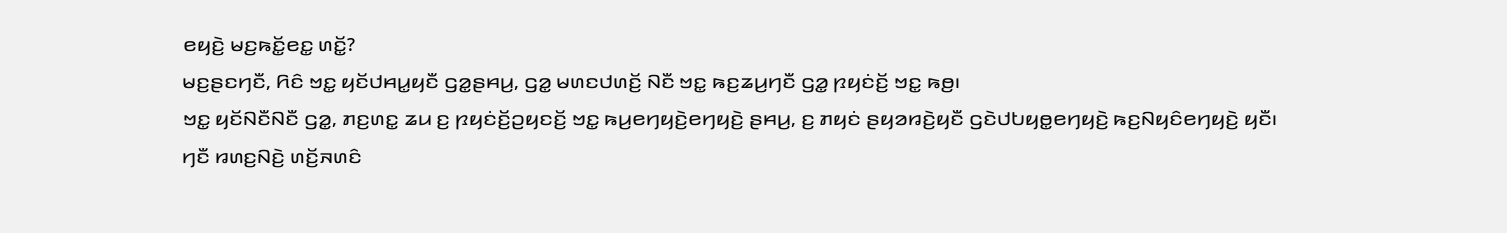ꤕꤟꤢꤧ꤬ ꤗꤢ꤬ꤒꤢꤩ꤭ꤕꤢ꤭ ꤛꤢꤩ꤭?
ꤗꤢ꤬ꤔꤢꤚꤢꤪ, ꤖꤢꤨ ꤠꤢ꤭ ꤟꤢꤩꤓꤌꤣ꤭ꤟꤢꤪ ꤞꤤ꤭ꤔꤌꤣ꤬, ꤞꤤ꤭ ꤗꤛꤢꤓꤛꤢꤩ꤬ ꤡꤢꤪ ꤠꤢ꤭ ꤒꤢ꤬ꤘꤣ꤬ꤚꤢꤪ ꤞꤤ꤭ ꤐꤟꤢꤦꤢꤩ꤬ ꤠꤢ꤭ ꤒꤥ꤬꤯
ꤠꤢ꤭ ꤟꤢꤩꤡꤢꤪꤡꤢꤪ ꤞꤤ꤭, ꤊꤢ꤬ꤛꤢ꤭ ꤘꤣ ꤢ꤬ ꤐꤟꤢꤦꤢꤩ꤬ꤑꤟꤢꤢꤩ꤬ ꤠꤢ꤭ ꤒꤣ꤬ꤕꤚꤟꤢꤧ꤬ꤕꤚꤟꤢꤧ꤬ ꤔꤌꤣ꤬, ꤢ꤬ ꤊꤟꤢꤦ ꤔꤟꤤꤙꤢꤧ꤬ꤟꤢꤪ ꤞꤢꤧꤓꤝꤟꤥ꤭ꤕꤚꤟꤢꤧ꤬ ꤒꤢ꤬ꤡꤟꤢꤨꤕꤚꤟꤢꤧ꤬ ꤟꤢꤪ꤯
ꤚꤢꤪ ꤙꤛꤢ꤬ꤡꤢꤧ꤬ ꤛꤢꤩ꤬ꤏꤛꤢꤨ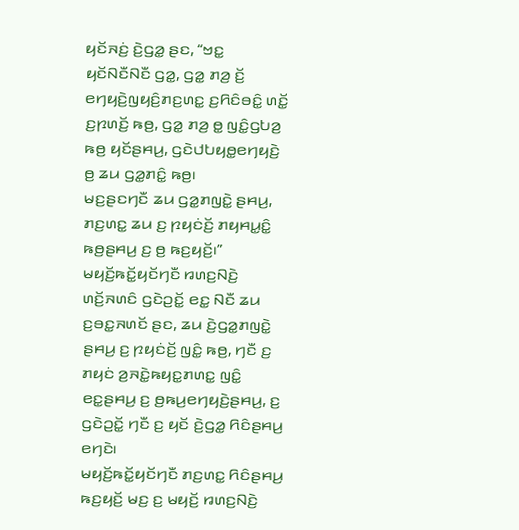ꤟꤢꤩꤏꤢꤦ꤬ ꤢꤧ꤬ꤞꤤ꤭ ꤔꤢ, “ꤠꤢ꤭ ꤟꤢꤩꤡꤢꤪꤡꤢꤪ ꤞꤤ꤭, ꤞꤤ꤭ ꤊꤤ꤬ ꤢꤩ꤬ ꤕꤚꤟꤢꤧ꤬ꤜꤟꤢꤨ꤬ꤊꤢ꤬ꤛꤢ꤭ ꤢ꤬ꤖꤢꤨꤋꤢꤨ꤭ ꤛꤢꤩ꤭ ꤢ꤬ꤐꤛꤢꤩ꤬ ꤒꤥ꤬, ꤞꤤ꤭ ꤊꤤ꤬ ꤥ꤭ ꤜꤢꤨ꤭ꤞꤝꤤ꤬ ꤒꤥ꤬ ꤟꤢꤩꤔꤌꤣ꤬, ꤞꤢꤧꤓꤝꤟꤥ꤭ꤕꤚꤟꤢꤧ꤬ ꤥ꤬ ꤘꤣ ꤞꤤ꤭ꤊꤢꤨ꤭ ꤒꤥ꤬꤯
ꤗꤢ꤬ꤔꤢꤚꤢꤪ ꤘꤣ ꤞꤤ꤭ꤊꤜꤢꤧ꤭ ꤔꤌꤣ꤬, ꤊꤢ꤬ꤛꤢ꤭ ꤘꤣ ꤢ꤬ ꤐꤟꤢꤦꤢꤩ꤬ ꤊꤟꤌꤣ꤭ꤢꤨ꤭ ꤒꤥ꤬ꤔꤌꤣ꤬ ꤢ꤬ ꤥ꤬ ꤒꤢ꤬ꤟꤢꤩ꤬꤯” ꤗꤟꤢꤩ꤬ꤒꤢꤩ꤭ꤟꤢꤩꤚꤢꤪ ꤙꤛꤢ꤬ꤡꤢꤧ꤬ ꤛꤢꤩ꤬ꤏꤛꤢꤨ ꤞꤢꤧꤑꤢꤩ꤭ ꤕꤢ꤭ ꤡꤢꤪ ꤘꤣ ꤢ꤬ꤋꤢ꤭ꤏꤛꤢꤩ ꤔꤢ, ꤘꤣ ꤢꤧ꤬ꤞꤤ꤭ꤊꤜꤢꤧ꤭ ꤔꤌꤣ꤬ ꤢ꤬ ꤐꤟꤢꤦꤢꤩ꤬ ꤜꤢꤨ꤭ ꤒꤥ꤬, ꤚꤢꤪ ꤢ꤬ ꤊꤟꤢꤦ ꤤ꤬ꤏꤢꤧ꤭ꤒꤟꤢ꤭ꤊꤛꤢ꤭ ꤜꤢꤨ꤭ ꤕꤢ꤭ꤔꤌꤣ꤬ ꤢ꤬ ꤥ꤬ꤒꤣ꤬ꤕꤚꤟꤢꤧ꤬ꤔꤌꤣ꤬, ꤢ꤬ ꤞꤢꤧꤑꤢꤩ꤭ ꤚꤢꤪ ꤢ꤬ ꤟꤢꤩ ꤢꤧ꤬ꤞꤤ꤭ ꤖꤢꤨꤔꤌꤣ꤬ ꤕꤚꤢꤧ꤯
ꤗꤟꤢꤩ꤬ꤒꤢꤩ꤭ꤟꤢꤩꤚꤢꤪ ꤊꤢ꤬ꤛꤢ꤭ ꤖꤢꤨꤔꤌꤣ꤬ ꤒꤢ꤬ꤟꤢꤩ꤬ ꤗꤢ꤬ ꤢ꤬ ꤗꤟꤢꤩ꤬ ꤙꤛꤢ꤬ꤡꤢꤧ꤬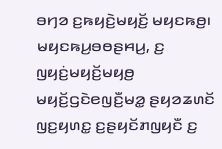ꤋꤚꤤ ꤢ꤬ꤒꤟꤢꤧ꤬ꤗꤟꤢꤩ꤬ ꤗꤟꤢꤒꤥ꤬꤯ ꤗꤟꤢꤒꤣ꤬ꤋꤥꤔꤌꤣ꤬, ꤢ꤬ ꤜꤟꤢꤦ꤬ꤗꤟꤢꤩ꤬ꤗꤟꤥ꤬ ꤗꤟꤢꤩ꤬ꤞꤢꤧꤕꤜꤢꤪ꤬ꤗꤤ꤭ ꤔꤟꤤꤘꤛꤢꤩ ꤜꤢ꤬ꤟꤛꤢ꤭ ꤢ꤬ꤔꤟꤢꤩꤊꤜꤟꤢꤪ ꤢ꤬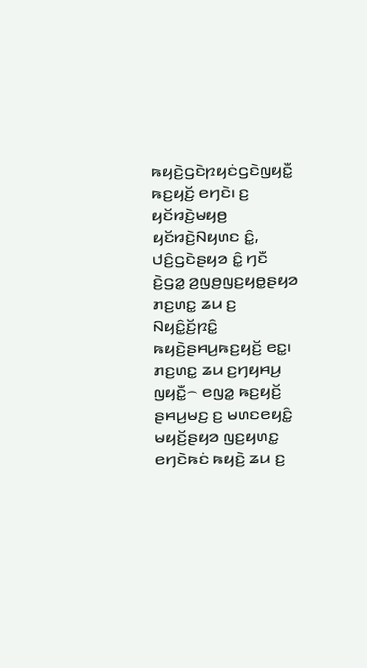ꤒꤟꤢꤧ꤬ꤞꤢꤧꤐꤟꤢꤦꤞꤢꤧꤜꤟꤢꤪ꤭ ꤒꤢ꤬ꤟꤢꤩ꤬ ꤕꤚꤢꤧ꤯ ꤢ꤬ ꤟꤢꤩꤙꤢꤧ꤬ꤗꤟꤥ꤬ ꤟꤢꤩꤙꤢꤧ꤬ꤡꤟꤛꤢ ꤢꤨ꤭, ꤓꤢꤨ꤬ꤞꤢꤧꤔꤟꤤ ꤢꤨ꤭ ꤚꤢꤪ ꤢꤧ꤬ꤞꤤ꤭ ꤤ꤬ꤜꤥ꤬ꤜꤢ꤬ꤟꤥ꤭ꤔꤟꤤ ꤊꤢ꤬ꤛꤢ꤭ ꤘꤣ ꤢ꤬ ꤡꤟꤢꤨ꤭ꤢꤩ꤬ꤐꤢꤨ꤭ ꤒꤟꤢꤧ꤬ꤔꤌꤣ꤬ꤒꤢ꤬ꤟꤢꤩ꤬ ꤕꤢ꤭꤯
ꤊꤢ꤬ꤛꤢ꤭ ꤘꤣ ꤢ꤬ꤚꤟꤌꤣ꤬ ꤜꤟꤢꤪ꤭꤮ ꤕꤜꤤ꤭ ꤒꤢ꤬ꤟꤢꤩ꤬ ꤔꤌꤣ꤬ꤗꤢ꤬ ꤢ꤬ ꤗꤛꤢꤕꤟꤢꤨ꤭ ꤗꤟꤢꤩ꤬ꤔꤟꤤ ꤜꤢ꤬ꤟꤛꤢ꤭ ꤕꤚꤢꤧꤒꤢꤦ ꤒꤟꤢꤧ꤬ ꤘꤣ ꤢ꤬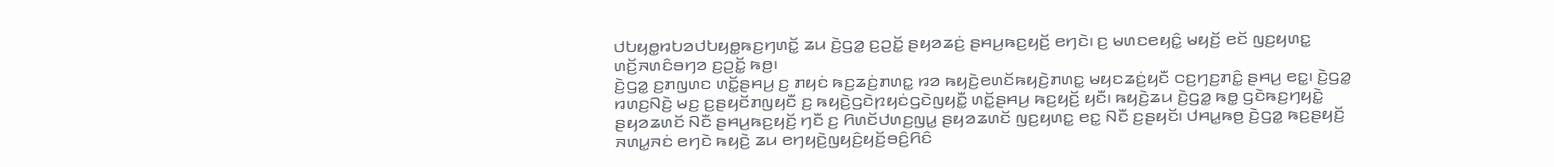ꤓꤝꤟꤥ꤭ꤙꤝꤤꤓꤝꤟꤥ꤭ꤒꤢ꤬ꤚꤛꤢꤩ꤭ ꤘꤣ ꤢꤧ꤬ꤞꤤ꤭ ꤢ꤬ꤑꤢꤩ꤭ ꤔꤟꤤꤘꤢꤦ꤬ ꤔꤌꤣ꤬ꤒꤢ꤬ꤟꤢꤩ꤬ ꤕꤚꤢꤧ꤯ ꤢ꤬ ꤗꤛꤢꤕꤟꤢꤨ꤭ ꤗꤟꤢꤩ꤬ ꤕꤢꤩ ꤜꤢ꤬ꤟꤛꤢ꤭ ꤛꤢꤩ꤬ꤏꤛꤢꤨꤋꤚꤤ ꤢ꤬ꤑꤢꤩ꤭ ꤒꤥ꤬꤯
ꤢꤧ꤬ꤞꤤ꤭ ꤢ꤬ꤊꤜꤛꤢ ꤛꤢꤩ꤭ꤔꤌꤣ꤬ ꤢ꤬ ꤊꤟꤢꤦ ꤒꤢ꤬ꤘꤢꤦ꤬ꤊꤛꤢ꤭ ꤙꤤ ꤒꤟꤢꤧ꤬ꤕꤛꤢꤩꤒꤟꤢꤧ꤬ꤊꤛꤢ꤭ ꤗꤟꤢꤘꤢꤦ꤬ꤟꤢꤪ ꤍꤢ꤬ꤚꤢ꤬ꤊꤢꤨ꤭ ꤔꤌꤣ꤬ ꤕꤢ꤭꤯ ꤢꤧ꤬ꤞꤤ꤭ ꤙꤛꤢ꤬ꤡꤢꤧ꤬ ꤗꤢ꤬ ꤢ꤬ꤔꤟꤢꤩꤊꤜꤟꤢꤪ ꤢ꤬ ꤒꤟꤢꤧ꤬ꤞꤢꤧꤐꤟꤢꤦꤞꤢꤧꤜꤟꤢꤪ꤭ ꤛꤢꤩ꤭ꤔꤌꤣ꤬ ꤒꤢ꤬ꤟꤢꤩ꤬ ꤟꤢꤪ꤯ ꤒꤟꤢꤧ꤬ꤘꤣ ꤢꤧ꤬ꤞꤤ꤭ ꤒꤥ꤭ ꤞꤢꤧꤒꤢ꤬ꤚꤟꤢꤧ꤭ ꤔꤟꤤꤘꤛꤢꤩ ꤡꤢꤪ ꤔꤌꤣ꤬ꤒꤢ꤬ꤟꤢꤩ꤬ ꤚꤢꤪ ꤢ꤬ ꤖꤛꤢꤩꤓꤛꤢ꤬ꤜꤣ꤭ ꤔꤟꤤꤘꤛꤢꤩ ꤜꤢ꤬ꤟꤛꤢ꤭ ꤕꤢ꤭ ꤡꤢꤪ ꤢ꤬ꤔꤟꤢꤩ꤯ ꤓꤌꤣ꤭ꤒꤥ꤬ ꤢꤧ꤬ꤞꤤ꤭ ꤒꤢ꤬ꤔꤟꤢꤩ꤬ ꤏꤛꤣ꤭ꤏꤢꤦ ꤕꤚꤢꤧ ꤒꤟꤢꤧ꤬ ꤘꤣ ꤕꤚꤟꤢꤧ꤬ꤜꤟꤢꤨ꤬ꤟꤢꤩ꤬ꤋꤢꤨ꤬ꤖꤢꤨ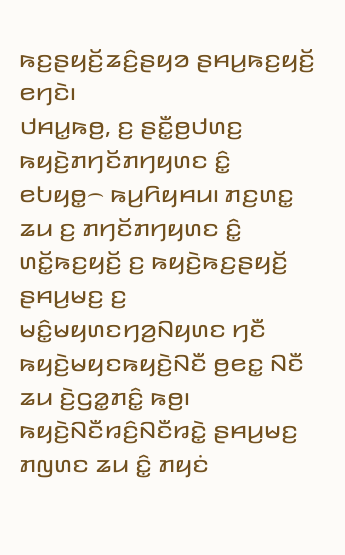ꤒꤢ꤬ꤔꤟꤢꤩ꤬ꤘꤢꤨ꤬ꤔꤟꤤ ꤔꤌꤣ꤬ꤒꤢ꤬ꤟꤢꤩ꤬ ꤕꤚꤢꤧ꤯
ꤓꤌꤣ꤭ꤒꤥ꤬, ꤢ꤬ ꤔꤢꤪ꤭ꤥ꤬ꤓꤛꤢ꤬ ꤒꤟꤢꤧ꤬ꤊꤚꤢꤩꤊꤚꤟꤛꤢ ꤢꤨ꤭ ꤕꤝꤟꤥ꤭꤮ ꤒꤣ꤬ꤖꤟꤌꤣ꤯ ꤊꤢ꤬ꤛꤢ꤭ ꤘꤣ ꤢ꤬ ꤊꤚꤢꤩꤊꤚꤟꤛꤢ ꤢꤨ꤭ ꤛꤢꤩ꤭ꤒꤢ꤬ꤟꤢꤩ꤬ ꤢ꤬ ꤒꤟꤢꤧ꤬ꤒꤢ꤬ꤔꤟꤢꤩ꤬ ꤔꤌꤣ꤬ꤗꤢ꤬ ꤢ꤬ ꤗꤢꤨ꤭ꤗꤟꤛꤢꤚꤤ꤬ꤡꤟꤛꤢ ꤚꤢꤪ ꤒꤟꤢꤧ꤬ꤗꤟꤢꤒꤟꤢꤧ꤬ꤡꤢꤪ ꤥ꤬ꤕꤢ꤭ ꤡꤢꤪ ꤘꤣ ꤢꤧ꤬ꤞꤤ꤭ꤊꤢꤨ꤭ ꤒꤥ꤬꤯ ꤒꤟꤢꤧ꤬ꤡꤢꤪꤙꤢꤨ꤬ꤡꤢꤪꤙꤢꤧ꤭ ꤔꤌꤣ꤬ꤗꤢ꤬ ꤊꤜꤛꤢ ꤘꤣ ꤢꤨ꤭ ꤊꤟꤢꤦ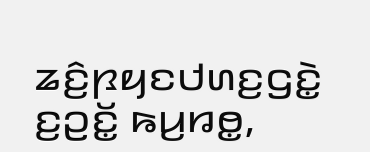ꤘꤢꤨ꤬ꤐꤟꤢꤓꤛꤢ꤬ꤞꤢꤧ꤭ ꤢ꤬ꤑꤢꤩ꤭ ꤒꤣ꤬ꤙꤥ꤭,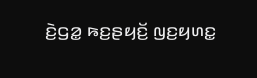ꤢꤧ꤬ꤞꤤ꤭ ꤒꤢ꤬ꤔꤟꤢꤩ꤬ ꤜꤢ꤬ꤟꤛꤢ꤭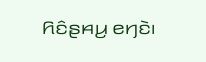ꤖꤢꤨꤔꤌꤣ꤬ ꤕꤚꤢꤧ꤯